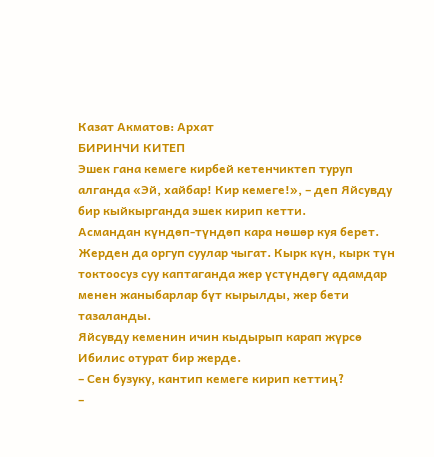Казат Акматов: Архат
БИРИНЧИ КИТЕП
Эшек гана кемеге кирбей кетенчиктеп туруп алганда «Эй, хайбар! Кир кемеге!», – деп Яйсувду бир кыйкырганда эшек кирип кетти.
Асмандан күндөп-түндөп кара нөшөр куя берет. Жерден да оргуп суулар чыгат. Кырк күн, кырк түн токтоосуз суу каптаганда жер үстүндөгү адамдар менен жаныбарлар бүт кырылды, жер бети тазаланды.
Яйсувду кеменин ичин кыдырып карап жүрсө Ибилис отурат бир жерде.
– Сен бузуку, кантип кемеге кирип кеттиң?
–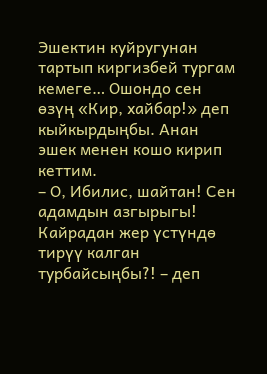Эшектин куйругунан тартып киргизбей тургам кемеге… Ошондо сен өзүң «Кир, хайбар!» деп кыйкырдыңбы. Анан эшек менен кошо кирип кеттим.
– О, Ибилис, шайтан! Сен адамдын азгырыгы! Кайрадан жер үстүндө тирүү калган турбайсыңбы?! – деп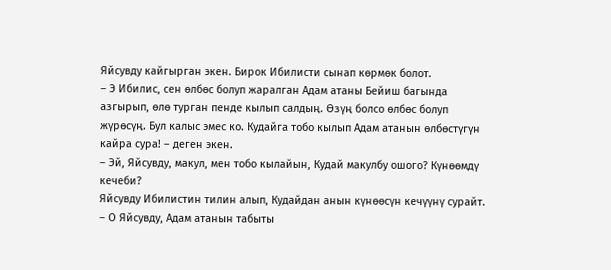Яйсувду кайгырган экен. Бирок Ибилисти сынап көрмөк болот.
– Э Ибилис, сен өлбөс болуп жаралган Адам атаны Бейиш багында азгырып, өлө турган пенде кылып салдың. Өзүң болсо өлбөс болуп жүрөсүң. Бул калыс эмес ко. Кудайга тобо кылып Адам атанын өлбөстүгүн кайра сура! – деген экен.
– Эй, Яйсувду, макул, мен тобо кылайын, Кудай макулбу ошого? Күнөөмдү кечеби?
Яйсувду Ибилистин тилин алып, Кудайдан анын күнөөсүн кечүүнү сурайт.
– О Яйсувду, Адам атанын табыты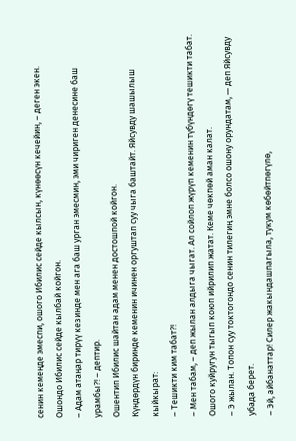сенин кемеңде эмеспи, ошого Ибилис сейде кылсын, күнөөсүн кечейин, – деген экен.
Ошондо Ибилис сейде кылбай койгон.
– Адам атаңар тирүү кезинде мен ага баш урган эмесмин, эми чириген денесине баш урамбы?! – дептир.
Ошентип Ибилис шайтан адам менен достошпой койгон.
Күндөрдүн биринде кеменин ичинен оргуштап суу чыга баштайт. Яйсувду шашылыш кыйкырат:
– Тешикти ким табат?!
– Мен табам, – деп жылан алдыга чыгат. Ал сойлоп жүрүп кеменин түбүндөгү тешикти табат. Ошого куйругун тыгып коюп ийрилип жатат. Кеме чөкпөй аман калат.
– Э жылан. Топон суу токтогондо сенин тилегиң эмне болсо ошону орундатам, — деп Яйсувду убада берет.
– Эй, айбанаттар! Силер жакындашпагыла, тукум көбөйтпөгүлө,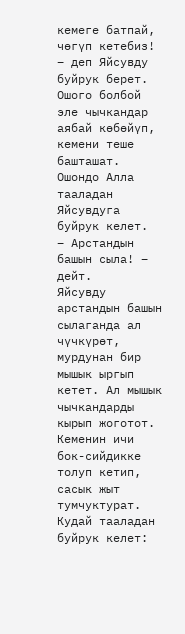кемеге батпай, чөгүп кетебиз! – деп Яйсувду буйрук берет. Ошого болбой эле чычкандар аябай көбөйүп, кемени теше башташат. Ошондо Алла тааладан Яйсувдуга буйрук келет.
– Арстандын башын сыла! – дейт.
Яйсувду арстандын башын сылаганда ал чүчкүрөт, мурдунан бир мышык ыргып кетет. Ал мышык чычкандарды кырып жоготот. Кеменин ичи бок-сийдикке толуп кетип, сасык жыт тумчуктурат. Кудай тааладан буйрук келет: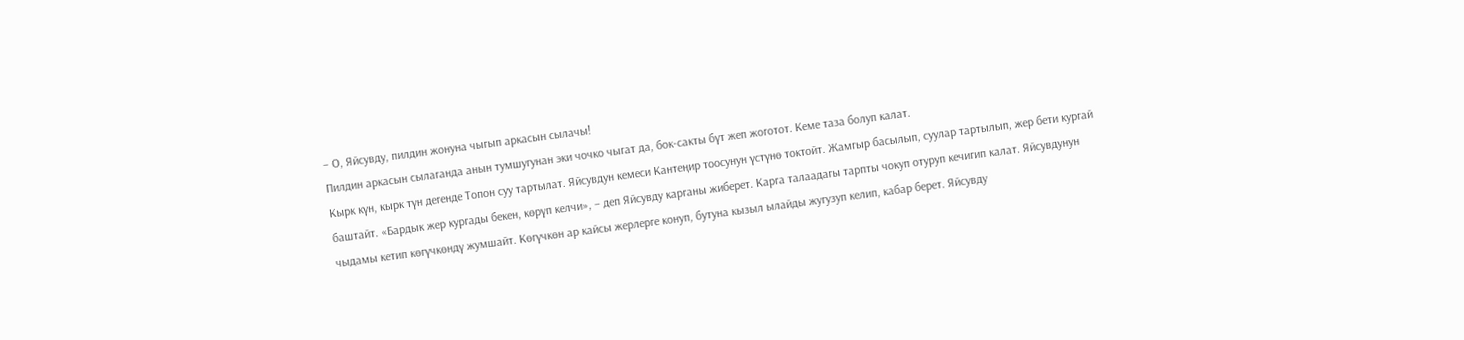– О, Яйсувду, пилдин жонуна чыгып аркасын сылачы!
Пилдин аркасын сылаганда анын тумшугунан эки чочко чыгат да, бок-сакты бүт жеп жоготот. Кеме таза болуп калат.
Кырк күн, кырк түн дегенде Топон суу тартылат. Яйсувдун кемеси Кантеңир тоосунун үстүнө токтойт. Жамгыр басылып, суулар тартылып, жер бети кургай баштайт. «Бардык жер кургады бекен, көрүп келчи», – деп Яйсувду карганы жиберет. Карга талаадагы тарпты чокуп отуруп кечигип калат. Яйсувдунун чыдамы кетип көгүчкөндү жумшайт. Көгүчкөн ар кайсы жерлерге конуп, бутуна кызыл ылайды жугузуп келип, кабар берет. Яйсувду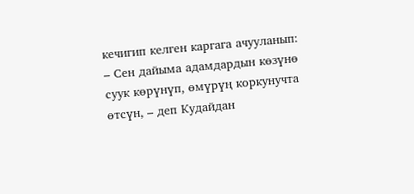кечигип келген каргага ачууланып:
– Сен дайыма адамдардын көзүнө суук көрүнүп, өмүрүң коркунучта өтсүн, – деп Кудайдан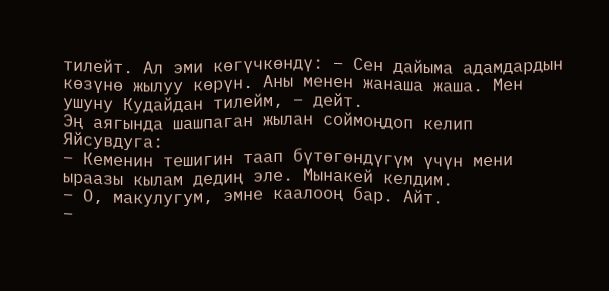тилейт. Ал эми көгүчкөндү: – Сен дайыма адамдардын көзүнө жылуу көрүн. Аны менен жанаша жаша. Мен ушуну Кудайдан тилейм, – дейт.
Эң аягында шашпаган жылан соймоңдоп келип Яйсувдуга:
– Кеменин тешигин таап бүтөгөндүгүм үчүн мени ыраазы кылам дедиң эле. Мынакей келдим.
– О, макулугум, эмне каалооң бар. Айт.
–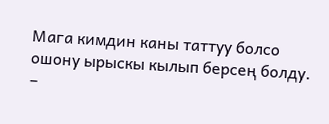Мага кимдин каны таттуу болсо ошону ырыскы кылып берсең болду.
–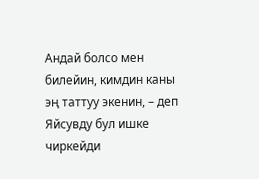Андай болсо мен билейин, кимдин каны эң таттуу экенин, – деп Яйсувду бул ишке чиркейди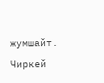жумшайт. Чиркей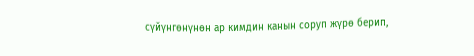сүйүнгөнүнөн ар кимдин канын соруп жүрө берип,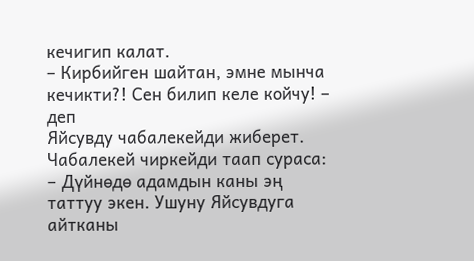кечигип калат.
– Кирбийген шайтан, эмне мынча кечикти?! Сен билип келе койчу! – деп
Яйсувду чабалекейди жиберет. Чабалекей чиркейди таап сураса:
– Дүйнөдө адамдын каны эң таттуу экен. Ушуну Яйсувдуга айтканы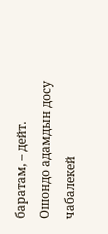баратам, – дейт. Ошондо адамдын досу чабалекей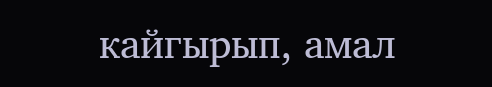кайгырып, амал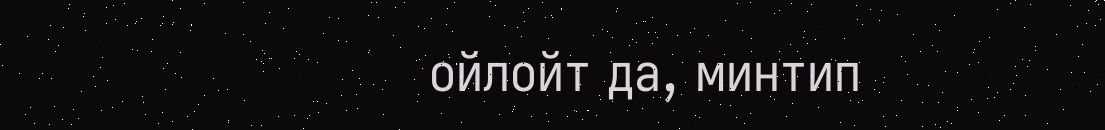ойлойт да, минтип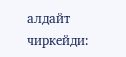алдайт чиркейди: